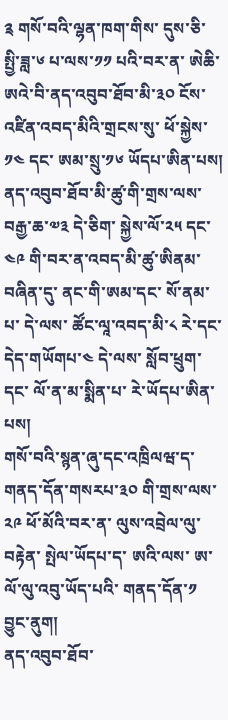༉ གསོ་བའི་ལྷན་ཁག་གིས་ དུས་ཅི་ སྤྱི་ཟླ་༦ པ་ལས་༡༡ པའི་བར་ན་ ཨེཆི་ཨའེ་བི་ནད་འབུབ་ཐོབ་མི་༣༠ ངོས་འཛིན་འབད་མིའི་གྲངས་སུ་ ཕོ་སྐྱེས་༡༤ དང་ ཨམ་སྲུ་༡༦ ཡོདཔ་ཨིན་པས།
ནད་འབུབ་ཐོབ་མི་ཚུ་གི་གྲས་ལས་ བརྒྱ་ཆ་༧༣ དེ་ཅིག་ སྐྱེས་ལོ་༢༥ དང་༤༩ གི་བར་ན་འབད་མི་ཚུ་ཨིནམ་བཞིན་དུ་ ནང་གི་ཨམ་དང་ སོ་ནམ་པ་ དེ་ལས་ ཚོང་ལཱ་འབད་མི་༨ རེ་དང་ དེད་གཡོགཔ་༤ དེ་ལས་ སློབ་ཕྲུག་དང་ ལོ་ན་མ་སྨིན་པ་ རེ་ཡོདཔ་ཨིན་པས།
གསོ་བའི་སྙན་ཞུ་དང་འཁྲིལཝ་ད་ གནད་དོན་གསརཔ་༣༠ གི་གྲས་ལས་༢༩ ཕོ་མོའི་བར་ན་ ལུས་འབྲེལ་ལུ་བརྟེན་ སྤེལ་ཡོདཔ་ད་ ཨའི་ལས་ ཨ་ལོ་ལུ་འབུ་ཡོད་པའི་ གནད་དོན་༡ བྱུང་ནུག།
ནད་འབུབ་ཐོབ་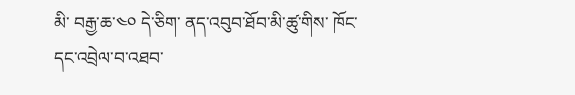མི་ བརྒྱ་ཆ་༤༠ དེ་ཅིག་ ནད་འབུབ་ཐོབ་མི་ཚུ་གིས་ ཁོང་དང་འབྲེལ་བ་འཐབ་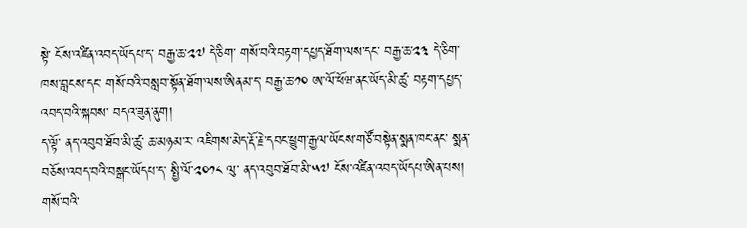སྟེ་ ངོས་འཛིན་འབད་ཡོདཔ་ད་ བརྒྱ་ཆ་༢༧ དེ་ཅིག་ གསོ་བའི་བརྟག་དཔྱད་ཐོག་ལས་དང་ བརྒྱ་ཆ་༢༣ དེ་ཅིག་ ཁས་བླངས་དང་ གསོ་བའི་བསླབ་སྟོན་ཐོག་ལས་ཨིནམ་ད་ བརྒྱ་ཆ་༡༠ ཨ་ལོ་ཕོཝ་ནང་ཡོད་མི་ཚུ་ བརྟག་དཔྱད་འབད་བའི་སྐབས་ བདའ་ཟུན་ནུག།
ད་ལྟོ་ ནད་འབུབ་ཐོབ་མི་ཚུ་ ཆ་མཉམ་ར་ འཇིགས་མེད་རྡོ་རྗེ་དབང་ཕྱུག་རྒྱལ་ཡོངས་གཙོ་བསྟེན་སྨན་ཁང་ནང་ སྨན་བཅོས་འབད་བའི་བསྒང་ཡོདཔ་ད་ སྤྱི་ལོ་༢༠༡༨ ལུ་ ནད་འབུབ་ཐོབ་མི་༥༧ ངོས་འཛིན་འབད་ཡོདཔ་ཨིན་པས།
གསོ་བའི་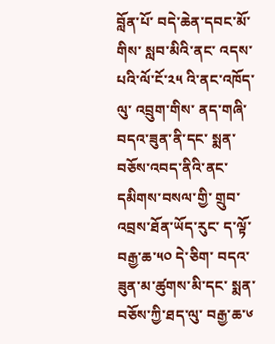བློན་པོ་ བདེ་ཆེན་དབང་མོ་གིས་ སླབ་མིའི་ནང་ འདས་པའི་ལོ་ངོ་༢༥ འི་ནང་འཁོད་ལུ་ འབྲུག་གིས་ ནད་གཞི་བདའ་ཟུན་ནི་དང་ སྨན་བཅོས་འབད་ནིའི་ནང་ དམིགས་བསལ་གྱི་ གྲུབ་འབྲས་ཐོན་ཡོད་རུང་ ད་ལྟོ་ བརྒྱ་ཆ་༥༠ དེ་ཅིག་ བདའ་ཟུན་མ་ཚུགས་མི་དང་ སྨན་བཅོས་ཀྱི་ཐད་ལུ་ བརྒྱ་ཆ་༦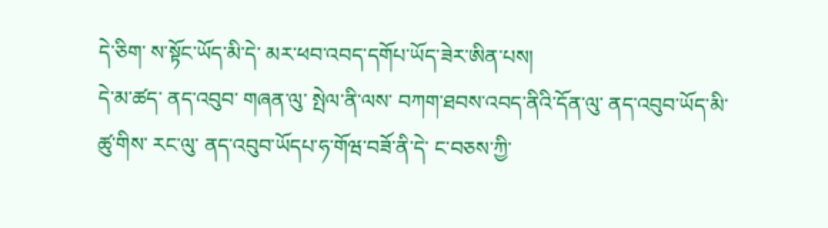དེ་ཅིག་ ས་སྟོང་ཡོད་མི་དེ་ མར་ཕབ་འབད་དགོཔ་ཡོད་ཟེར་ཨིན་པས།
དེ་མ་ཚད་ ནད་འབུབ་ གཞན་ལུ་ སྤེལ་ནི་ལས་ བཀག་ཐབས་འབད་ནིའི་དོན་ལུ་ ནད་འབུབ་ཡོད་མི་ཚུ་གིས་ རང་ལུ་ ནད་འབུབ་ཡོདཔ་ཧ་གོཝ་བཟོ་ནི་དེ་ ང་བཅས་ཀྱི་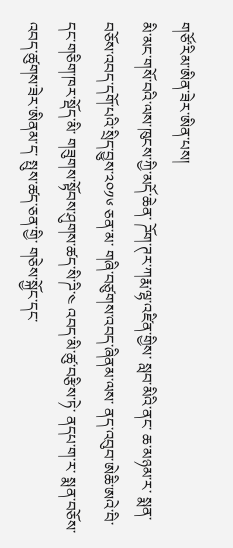གཙོ་རིམ་ཨིན་ཟེར་ཨིན་པས།
མི་མང་གསོ་བའི་ལས་ཁུངས་ཀྱི་མདོ་ཆེན་ ཌོག་ཊར་ཀརྨ་ལྷ་འཛིན་གྱིས་ སླབ་མིའི་ནང་ ཆ་མཉམ་ར་ སྨན་བཅོས་འབད་དགོ་པའི་སྲིད་བྱུས་༢༠༡༦ ཅན་མ་ གཞི་བཙུགས་འབད་ཞིནམ་ལས་ ནད་འབུབ་ཨེཆི་ཨའེ་བི་དང་གཅིག་ཁར་སྡོད་མི་ གཟུགས་སྟོབས་ཤུགས་ཚད་སི་ཌི་༤ འབད་མི་ཚུ་བརྩིས་ཏེ་ ནདཔ་ག་ར་ སྨན་བཅོས་འབད་ཚུགས་ཟེར་ཨིནམ་ད་ སྤུས་ཚད་ཅན་གྱི་ གཅེས་སྐྱོང་དང་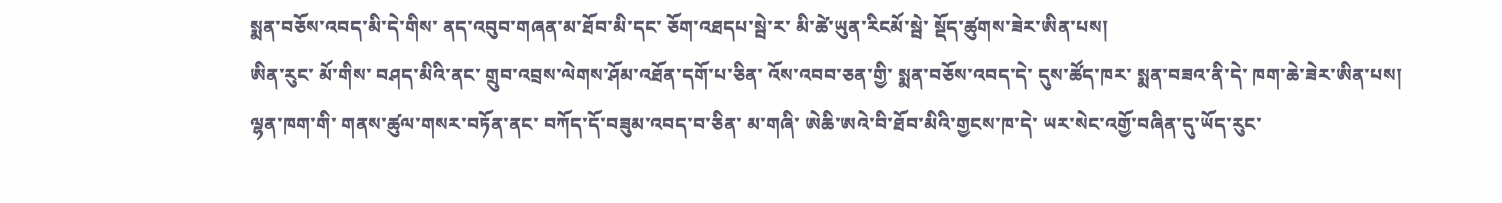སྨན་བཅོས་འབད་མི་དེ་གིས་ ནད་འབུབ་གཞན་མ་ཐོབ་མི་དང་ ཅོག་འཐདཔ་སྦེ་ར་ མི་ཚེ་ཡུན་རིངམོ་སྦེ་ སྡོད་ཚུགས་ཟེར་ཨིན་པས།
ཨིན་རུང་ མོ་གིས་ བཤད་མིའི་ནང་ གྲུབ་འབྲས་ལེགས་ཤོམ་འཐོན་དགོ་པ་ཅིན་ འོས་འབབ་ཅན་གྱི་ སྨན་བཅོས་འབད་དེ་ དུས་ཚོད་ཁར་ སྨན་བཟའ་ནི་དེ་ ཁག་ཆེ་ཟེར་ཨིན་པས།
ལྷན་ཁག་གི་ གནས་ཚུལ་གསར་བཏོན་ནང་ བཀོད་དོ་བཟུམ་འབད་བ་ཅིན་ མ་གཞི་ ཨེཆི་ཨའེ་བི་ཐོབ་མིའི་གྱངས་ཁ་དེ་ ཡར་སེང་འགྱོ་བཞིན་དུ་ཡོད་རུང་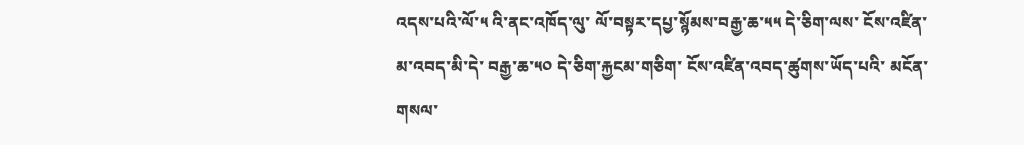འདས་པའི་ལོ་༥ འི་ནང་འཁོད་ལུ་ ལོ་བསྟར་དཔྱ་སྙོམས་བརྒྱ་ཆ་༥༥ དེ་ཅིག་ལས་ ངོས་འཛིན་མ་འབད་མི་དེ་ བརྒྱ་ཆ་༥༠ དེ་ཅིག་རྐྱངམ་གཅིག་ ངོས་འཛིན་འབད་ཚུགས་ཡོད་པའི་ མངོན་གསལ་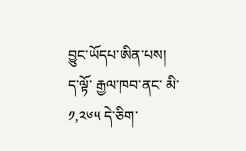བྱུང་ཡོདཔ་ཨིན་པས།
ད་ལྟོ་ རྒྱལ་ཁབ་ནང་ མི་༡,༢༦༥ དེ་ཅིག་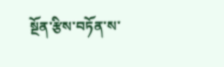སྔོན་རྩིས་བཏོན་ས་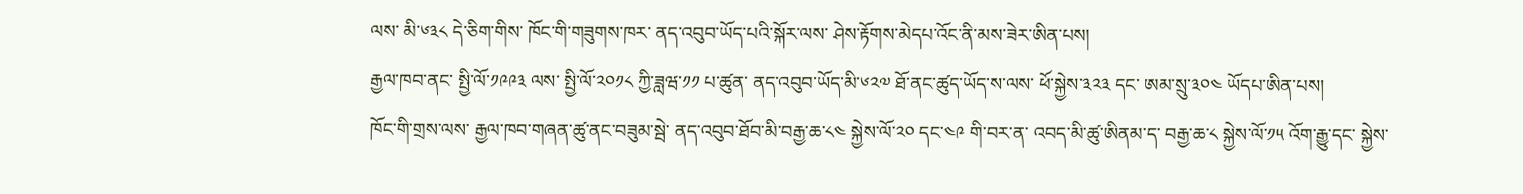ལས་ མི་༦༣༨ དེ་ཅིག་གིས་ ཁོང་གི་གཟུགས་ཁར་ ནད་འབུབ་ཡོད་པའི་སྐོར་ལས་ ཤེས་རྟོགས་མེདཔ་འོང་ནི་མས་ཟེར་ཨིན་པས།
རྒྱལ་ཁབ་ནང་ སྤྱི་ལོ་༡༩༩༣ ལས་ སྤྱི་ལོ་༢༠༡༨ ཀྱི་ཟླཝ་༡༡ པ་ཚུན་ ནད་འབུབ་ཡོད་མི་༦༢༧ ཐོ་ནང་ཚུད་ཡོད་ས་ལས་ ཕོ་སྐྱེས་༣༢༣ དང་ ཨམ་སྲུ་༣༠༤ ཡོདཔ་ཨིན་པས།
ཁོང་གི་གྲས་ལས་ རྒྱལ་ཁབ་གཞན་ཚུ་ནང་བཟུམ་སྦེ་ ནད་འབུབ་ཐོབ་མི་བརྒྱ་ཆ་༨༤ སྐྱེས་ལོ་༢༠ དང་༤༩ གི་བར་ན་ འབད་མི་ཚུ་ཨིནམ་ད་ བརྒྱ་ཆ་༨ སྐྱེས་ལོ་༡༥ འོག་རྒྱུ་དང་ སྐྱེས་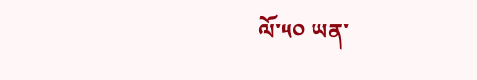ལོ་༥༠ ཡན་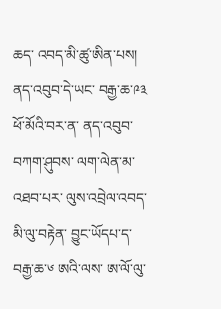ཆད་ འབད་མི་ཚུ་ཨིན་པས།
ནད་འབུབ་དེ་ཡང་ བརྒྱ་ཆ་༩༣ ཕོ་མོའི་བར་ན་ ནད་འབུབ་བཀག་ཤུབས་ ལག་ལེན་མ་འཐབ་པར་ ལུས་འབྲེལ་འབད་མི་ལུ་བརྟེན་ བྱུང་ཡོདཔ་ད་ བརྒྱ་ཆ་༦ ཨའི་ལས་ ཨ་ལོ་ལུ་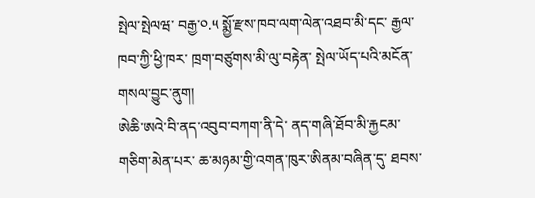སྤེལ་སྤེལཝ་ བརྒྱ་༠.༥ སྨྱོ་རྫས་ཁབ་ལག་ལེན་འཐབ་མི་དང་ རྒྱལ་ཁབ་ཀྱི་ཕྱི་ཁར་ ཁྲག་བཙུགས་མི་ལུ་བརྟེན་ སྤེལ་ཡོད་པའི་མངོན་གསལ་བྱུང་ནུག།
ཨེཆི་ཨའེ་བི་ནད་འབུབ་བཀག་ནི་དེ་ ནད་གཞི་ཐོབ་མི་རྐྱངམ་གཅིག་མེན་པར་ ཆ་མཉམ་གྱི་འགན་ཁུར་ཨིནམ་བཞིན་དུ་ ཐབས་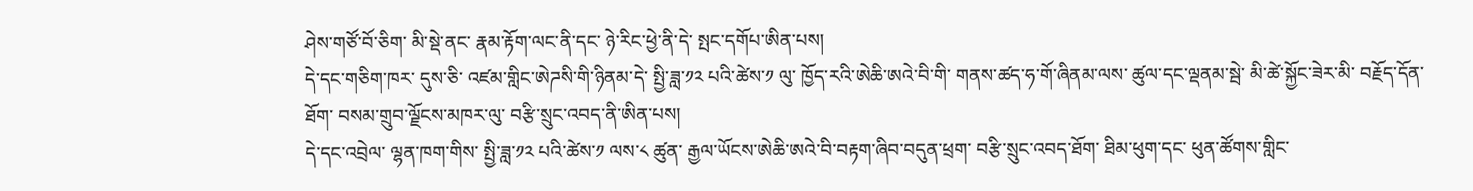ཤེས་གཙོ་བོ་ཅིག་ མི་སྡེ་ནང་ རྣམ་རྟོག་ལང་ནི་དང་ ཉེ་རིང་ཕྱེ་ནི་དེ་ སྤང་དགོཔ་ཨིན་པས།
དེ་དང་གཅིག་ཁར་ དུས་ཅི་ འཛམ་གླིང་ཨེཌསི་གི་ཉིནམ་དེ་ སྤྱི་ཟླ་༡༢ པའི་ཚེས་༡ ལུ་ ཁྱོད་རའི་ཨེཆི་ཨའེ་བི་གི་ གནས་ཚད་ཧ་གོ་ཞིནམ་ལས་ ཚུལ་དང་ལྡནམ་སྦེ་ མི་ཚེ་སྐྱོང་ཟེར་མི་ བརྗོད་དོན་ཐོག་ བསམ་གྲུབ་ལྗོངས་མཁར་ལུ་ བརྩི་སྲུང་འབད་ནི་ཨིན་པས།
དེ་དང་འབྲེལ་ ལྷན་ཁག་གིས་ སྤྱི་ཟླ་༡༢ པའི་ཚེས་༡ ལས་༨ ཚུན་ རྒྱལ་ཡོངས་ཨེཆི་ཨའེ་བི་བརྟག་ཞིབ་བདུན་ཕྲག་ བརྩི་སྲུང་འབད་ཐོག་ ཐིམ་ཕུག་དང་ ཕུན་ཚོགས་གླིང་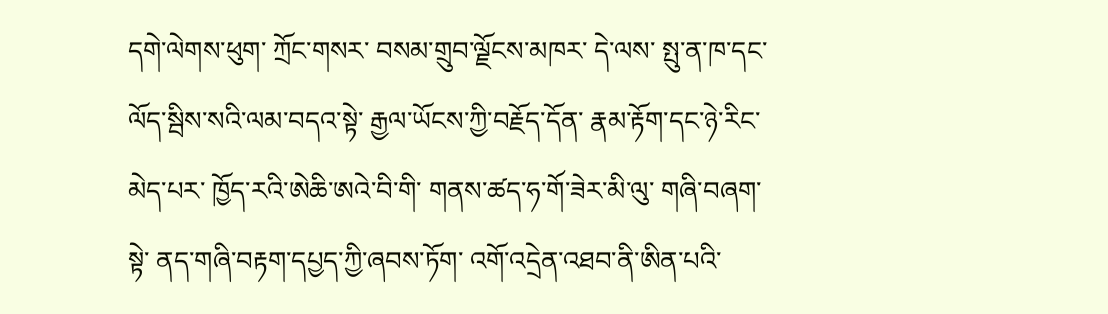དགེ་ལེགས་ཕུག་ ཀྲོང་གསར་ བསམ་གྲུབ་ལྗོངས་མཁར་ དེ་ལས་ སྤུ་ན་ཁ་དང་ ལོད་སྦིས་སའི་ལམ་བདའ་སྟེ་ རྒྱལ་ཡོངས་ཀྱི་བརྗོད་དོན་ རྣམ་རྟོག་དང་ཉེ་རིང་མེད་པར་ ཁྱོད་རའི་ཨེཆི་ཨའེ་བི་གི་ གནས་ཚད་ཧ་གོ་ཟེར་མི་ལུ་ གཞི་བཞག་སྟེ་ ནད་གཞི་བརྟག་དཔྱད་ཀྱི་ཞབས་ཏོག་ འགོ་འདྲེན་འཐབ་ནི་ཨིན་པའི་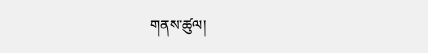གནས་ཚུལ།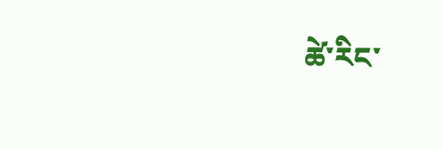ཚེ་རིང་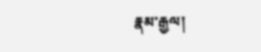རྣམ་རྒྱལ།